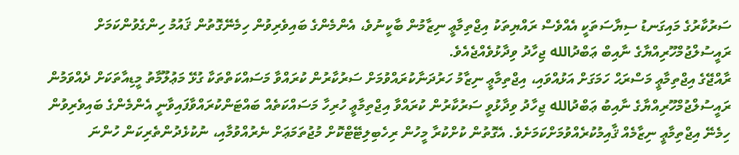ސަރުކާރުގެ މައިގަނޑު ސިޔާސަތަކީ އެއްވެސް ރައްޔިތަކު އިޖްތިމާޢީ ނިޒާމުން ބާކީނުވެ، އެންމެންގެ ބައިވެރިވުން ހިމެނޭގޮތުން ޤައުމު ހިންގެވުންކަމަށް ރައީސުލްޖުމްހޫރިއްޔާގެ ނާއިބް ޢަބްދުالله ޖިހާދު ވިދާޅުވެއްޖެއެވެ.
ރާއްޖޭގެ އިޖްތިމާޢީ މަސްރަޙް ހަމަގަށް އަޅުއްވައި، އިޖްތިމާޢީ ނިޒާމު ހަރުދަނާކުރައްވުމަށް ސަރުކާރުން ކުރައްވާ މަސައްކަތްތަކާ ގުޅޭ މަޢުލޫމާތު މީޑިއާތަކަށް ދެއްވަމުން ރައީސުލްޖުމްހޫރިއްޔާގެ ނާއިބު ޢަބްދުالله ޖިހާދު ވިދާޅުވީ ސަރުކާރުން ކުރައްވާ އިޖްތިމާޢީ ހުރިހާ މަސައްކަތެއް ބައްޓަންކުރައްވާފައިވާނީ އެންމެންގެ ބައިވެރިވުން ހިމެނޭ އިޖްތިމާޢީ ނިޒާމެއް ޤާއިމުކުރެއްވުމަށްކަމަށެވެ. އެގޮތުން ކުށްކުރާ މީހުން ރިހެބިލިޓޭޓްކޮށް މުޖުތަމަޢަށް ނެރުއްވުމާއި، ނުކުޅެދުންތެރިކަން ހުންނަ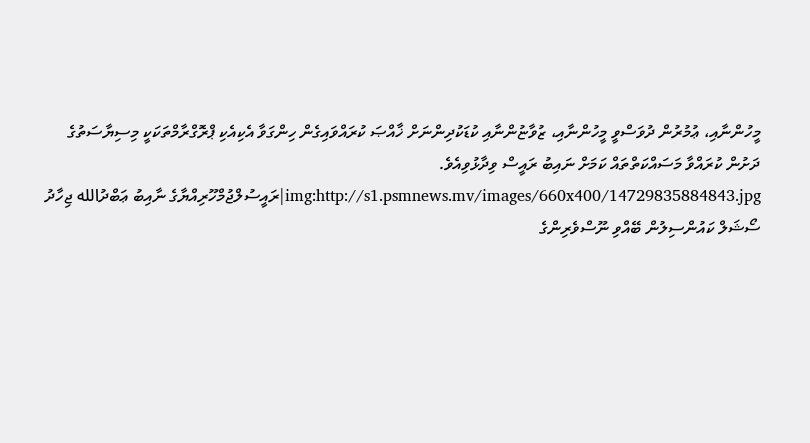މީހުންނާއި، ޢުމުރުން ދުވަސްވީ މީހުންނާއި، ޒުވާޏުންނާއި ކުޑަކުދިންނަށް ޚާއްޞަ ކުރައްވައިގެން ހިންގަވާ އެކިއެކި ޕްރޮގްރާމްތަކަކީ މިސިޔާސަތުގެ ދަށުން ކުރައްވާ މަސައްކަތްތައް ކަމަށް ނައިބު ރައީސް ވިދާޅުވިއެވެ.
img:http://s1.psmnews.mv/images/660x400/14729835884843.jpg|ރައީސުލްޖުމްހޫރިއްޔާގެ ނާއިބު ޢަބްދުالله ޖިހާދު ސޯޝަލް ކައުންސިލުން ބޭއްވި ނޫސްވެރިންގެ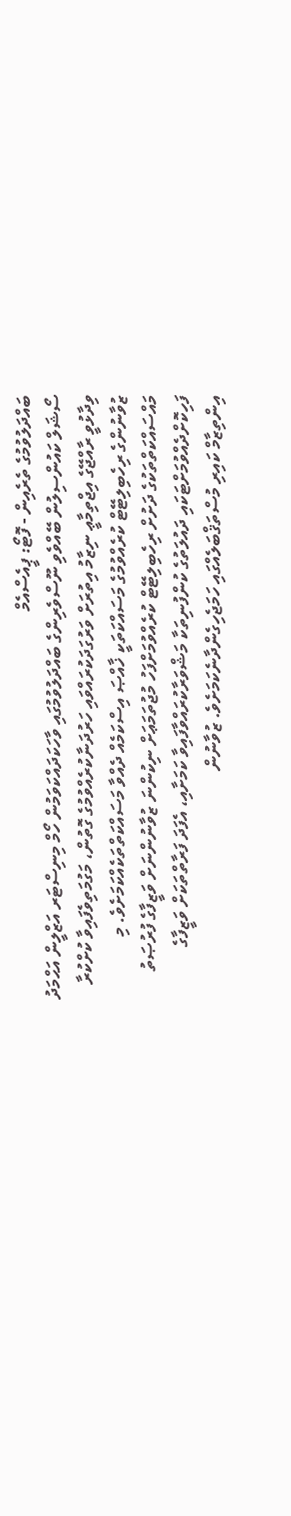ބައްދަލުވުމުގެ ތެރެއިން - ފޮޓޯ: ޕީއެސްއެމް
ސޯޝަލް ކައުންސިލުން ބޭއްވެވި ނޫސްވެރިންގެ ބައްދަލުވުމުގައި ވާހަކަދައްކަވަމުން ހޯމް މިނިސްޓަރ އަޒްލީން އަޙްމަދު ވިދާޅުވީ ރާއްޖޭގެ އިޖްތިމާޢީ ނިޒާމު އިތުރަށް ވަރުގަދަކުރައްވައި ހަރުދަނާކުރެއްވުމުގެ ގޮތުން، މަގުމަތިވެފައިވާ ކުށްކުރާ ޒުވާނުންގެ ރިހެބިލިޓޭޓް ކުރެއްވުމުގެ މަސައްކަތަކީ ޚާއްޞަ އިސްކަމެއް ދެއްވާ މަސައްކަތްތަކެއްކަމަށެވެ. މި މައްސައްކަތްތަކުގެ ދަށުށް ރިހެބިލިޓޭޓް ކުރެއްވުމަށްފަހު މުޖުތަމަޢަށް ނިކުންނަ ޒުވާނުންނަށް ވަޒީފާގެ ފުރުޞަތު ފަހިކޮށްދެއްވުމަށްޓަކައި ދައުލަތުގެ ކުންފުނިތަކާ މަޝްވަރާކުރައްވާފައިވާ ކަމަށާއި، އެފަދަ ފަރާތްތަކަށް ވަޒީފާގެ އިންތިޒާމް ކައިރި މުސްތަޤްބަލެއްގައި ހަމަޖެހިގެންދާނެކަމަށެވެ. ޒުވާނުން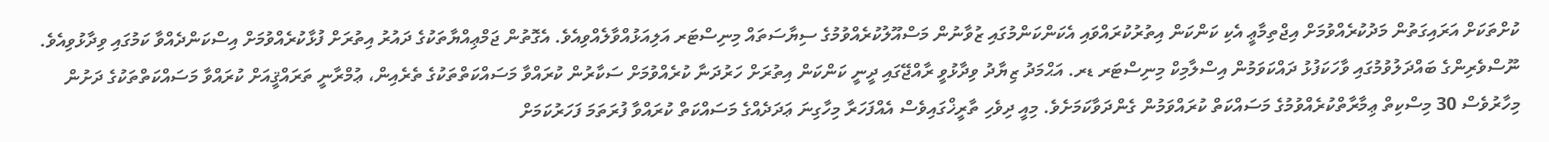ކުށްތަކަށް އަރައިގަތުން މަދުކުރެއްވުމަށް އިޖްތިމާޢީ އެކި ކަންކަން އިތުރުކުރައްވައި އެކަންކަންމުގައި ޒުވާނުން މަސްއޫލުކުރެއްވުމުގެ ސިޔާސަތައް މިނިސްޓަރ އަލިއަޅުއްވާލެއްވިއެވެ. އެގޮތުން ޖަމްޢިއްޔާތަކުގެ ދައުރު އިތުރަށް ފުޅާކުރެއްވުމަށް އިސްކަންދެއްވާ ކަމުގައި ވިދާޅުވިއެވެ.
ނޫސްވެރިންގެ ބައްދަލުވުމުގައި ވާހަކަފުޅު ދައްކަވަމުން އިސްލާމިކް މިނިސްޓަރ ޑރ. އަޙްމަދު ޒިޔާދު ވިދާޅުވީ ރާއްޖޭގައި ދީނީ ކަންކަން އިތުރަށް ހަރުދަނާ ކުރެއްވުމަށް ސަކާރުން ކުރައްވާ މަސައްކަތްތަކުގެ ތެރެއިން، ޢުމްރާނީ ތަރައްޤީއަށް ކުރައްވާ މަސައްކަތްތަކުގެ ދަށުން މިހާރުވެސް 30 މިސްކިތް ޢިމާރާތްކުރެއްވުމުގެ މަސައްކަތް ކުރައްވަމުން ގެންދަވާކަމަށެވެ. މިއީ ދިވެހި ތާރީޚްގައިވެސް އެއްފަހަރާ މިހާގިނަ ޢަދަދެއްގެ މަސައްކަތް ކުރައްވާ ފުރަތަމަ ފަހަރުކަމަށް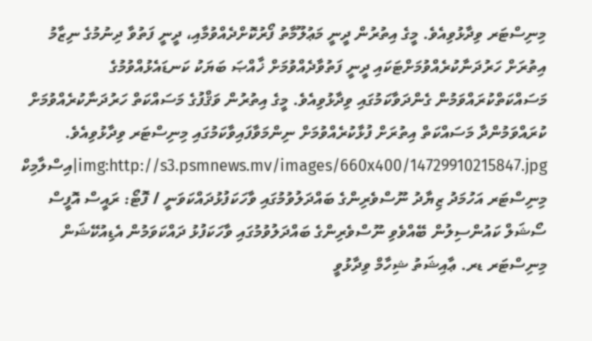މިނިސްޓަރ ވިދާޅުވިއެވެ. މީގެ އިތުރުން ދީނީ މަޢުލޫމާތު ފޯރުކޮށްދެއްވުމާއި، ދީނީ ފަތުވާ ދިނުމުގެ ނިޒާމު އިތުރަށް ހަރުދަނާކުރެއްވުމަށްޓަކައި ދީނީ ފަތުވާދެއްވުމަށް ޚާއްޞަ ބަޔަކު ކަނޑައެޅުއްވުމުގެ މަސައްކަތްކުރައްވަމުން ގެންދަވާކަމުގައި ވިދާޅުވިއެވެ. މީގެ އިތުރުން ވަޤްފުގެ މަސައްކަތް ހަރުދަނާކުރެއްވުމަށް ކުރައްވަމުންދާ މަސައްކަތް އިތުރަށް ފުޅާކުރެއްވުމަށް ނިންމަވާފައިވާކަމުގައި މިނިސްޓަރ ވިދާޅުވިއެވެ.
img:http://s3.psmnews.mv/images/660x400/14729910215847.jpg|އިސްލާމިކް މިނިސްޓަރ އަހުމަދު ޒިޔާދު ނޫސްވެރިންގެ ބައްދަލުވުމުގައި ވާހަކަފުޅުދައްކަވަނީ / ފޮޓޯ: ރައީސް އޮފީސް
ސޯޝަލް ކައުންސިލުން ބޭއްވެވި ނޫސްވެރިންގެ ބައްދަލުވުމުގައި ވާހަކަފުޅު ދައްކަވަމުން އެޑިއުކޭޝަން މިނިސްޓަރ ޑރ. ޢާއިޝަތު ޝިހާމް ވިދާޅުވީ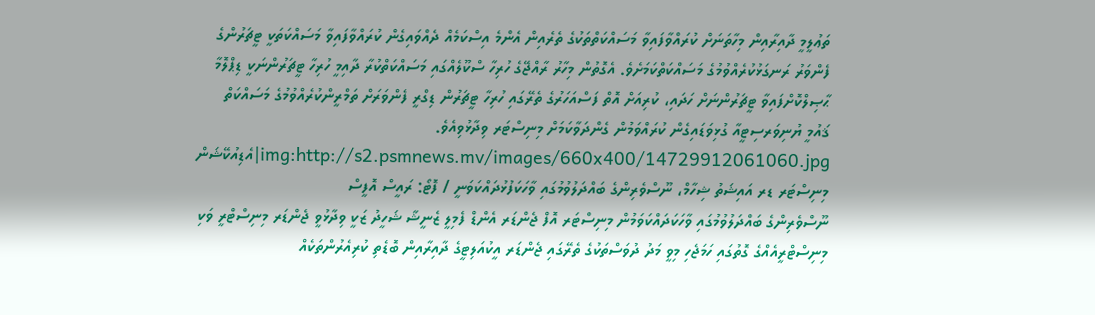ތަޢުލީމީ ދާއިރާއިން މިހާތަނަށް ކުރައްވާފައިވާ މަސައްކަތްތަކުގެ ތެރެއިން އެންމެ އިސްކަމެއް ދެއްވައިގެން ކުރައްވާފައިވާ މަސައްކަތަކީ ޓީޗަރުންގެ ފެންވަރު ރަނގަޅުކުރެއްވުމުގެ މަސައްކަތްކަމަށެވެ. އެގޮތުން މިހާރު ރާއްޖޭގެ ހުރިހާ ސްކޫލެއްގައި މަސައްކަތްކުރާ ދާއިމީ ހުރިހާ ޓީޗަރުންނަކީ ޑިޕްލޮމާ ޙާޞިލްކޮށްފައިވާ ޓީޗަރުންނަށް ހަދައި، ކުރިއަށް އޮތް ފަސްއަހަރުގެ ތެރޭގައި ހުރިހާ ޓީޗަރުން ޑިގްރީ ފެންވަރަށް ތަމްރީންކުރެއްވުމުގެ މަސައްކަތް ޤައުމީ ޔުނިވަރސިޓީއާ ގުޅިވަޑައިގެން ކުރައްވަމުން ގެންދަވާކަމަށް މިނިސްޓަރ ވިދާޅުވިއެވެ.
img:http://s2.psmnews.mv/images/660x400/14729912061060.jpg|އެޑިއުކޭޝަން މިނިސްޓަރ ޑރ އައިޝަތު ޝިހާމް، ނޫސްވެރިންގެ ބައްދަލުވުމުގައި ވާހަކަފުޅުދައްކަވަނީ / ފޮޓޯ: ރައީސް އޮފީސް
ނޫސްވެރިންގެ ބައްދަލުވުމުގައި ވާހަކަދައްކަވަމުން މިނިސްޓަރ އޮފް ޖެންޑަރ އެންޑް ފެމިލީ ޒެނީޝާ ޝަހީދު ޒަކީ ވިދާޅުވީ ޖެންޑަރ މިނިސްޓްރީ ވަކި މިނިސްޓްރީއެއްގެ ގޮތުގައި ހަމަޖެހި މިވީ މަދު ދުވަސްތަކުގެ ތެރޭގައި ޖެންޑަރ އީކުއަލިޓީގެ ދާއިރާއިން ބޮޑެތި ކުރިއެރުންތަކެއް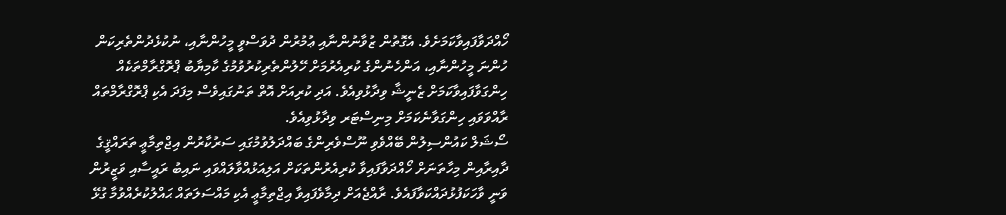ހޯއްދަވާފައިވާކަމަށެވެ. އެގޮތުން ޒުވާނުންނާއި ޢުމުރުން ދުވަސްވީ މީހުންނާއި، ނުކުޅެދުންތެރިކަން ހުންނަ މީހުންނާއި، އަންހެނުންގެ ކުރިއެރުމަށް ހޭލުންތެރިކުރުވުމުގެ ކާމިޔާބު ޕްރޮގްރާމްތަކެއް ހިންގަވާފައިވާކަމަށް ޒެނީޝާ ވިދާޅުވިއެވެ. އަދި ކުރިއަށް އޮތް ތަނުގައިވެސް މިފަދަ އެކި ޕްރޮގްރާމްތައް ރާއްވަވައި ހިންގަވާނެކަމަށް މިނިސްޓަރ ވިދާޅުވިއެވެ.
ސޯޝަލް ކައުންސިލުން ބޭއްވެވި ނޫސްވެރިންގެ ބައްދަލުވުމުގައި ސަރުކާރުން އިޖްތިމާޢީ ތަރައްޤީގެ ދާއިރާއިން މިހާތަނަށް ހޯއްދަވާފައިވާ ކުރިއެރުންތަކަށް އަލިއަޅުއްވާލައްވައި ނައިބު ރައީސާއި ވަޒީރުން ވަނީ ވާހަކަފުޅުދައްކަވާފައެވެ. ރާއްޖެއަށް ދިމާވެފައިވާ އިޖްތިމާޢީ އެކި މައްސަލަތައް ޙައްލުކުރެއްވުމާ ގުޅޭ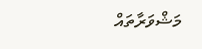މަޝްވަރާތައް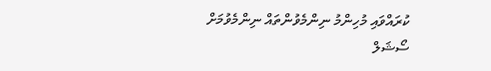ކުރައްވައި މުހިންމު ނިންމެވުންތައް ނިންމެވުމަށް ސޯޝަލް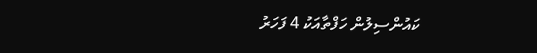ކައުންސިލުން ހަފްތާއަކު 4 ފަހަރު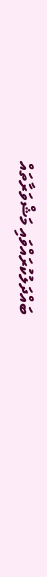ބައްދަލުކުރައްވައި މަޝްވަރާތައް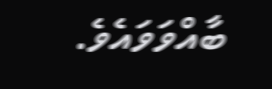ބާއްވަވައެވެ.